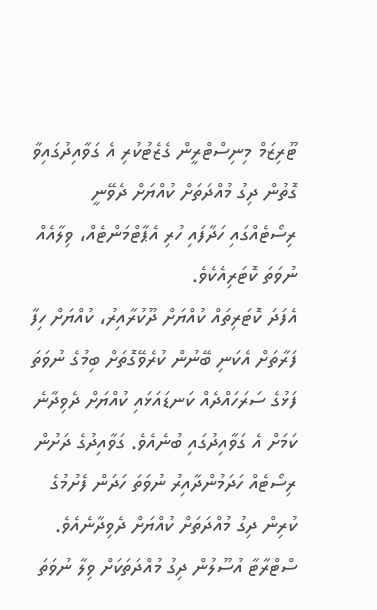ޓޫރިޒަމް މިނިސްޓްރީން ގެޒެޓުކުރި އެ ގަވާއިދުގައިވާ ގޮތުން ދިގު މުއްދަތަށް ކުއްޔަށް ދެވޭނީ ރިސޯޓެއްގައި ހަދާފައި ހުރި އެޕާޓްމަންޓެއް، ވިލާއެއް ނުވަތަ ކޮޓަރިއެކެވެ.
އެފަދަ ކޮޓަރިތައް ކުއްޔަށް ދޫކުރާއިރު، ކުއްޔަށް ހިފާ ފަރާތަށް އެކަނި ބޭނުން ކުރެވޭގޮތަށް ބިމުގެ ނުވަތަ ފަޅުގެ ސަރަހައްދެއް ކަނޑައަޅައި ކުއްޔަށް ދެވިދާނެ ކަމަށް އެ ގަވާއިދުގައި ބުނެއެވެ. ގަވާއިދުގެ ދަށުން ރިސޯޓެއް ހަދަމުންދާއިރު ނުވަތަ ހަދަން ފެށުމުގެ ކުރިން ދިގު މުއްދަތަށް ކުއްޔަށް ދެވިދާނެއެވެ.
ސްޓްރާޓާ އުސޫލުން ދިގު މުއްދަތަކަށް ވިލާ ނުވަތަ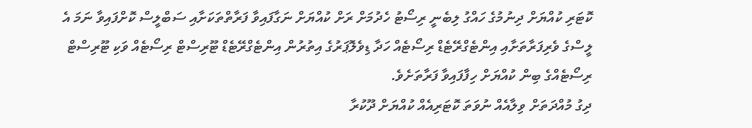ކޮޓަރި ކުއްޔަށް ދިނުމުގެ ހައްގު ލިބެނީ ރިސޯޓު ހެދުމަށް ރަށް ކުއްޔަށް ނަގާފައިވާ ފަރާތްތަކަށާއި ސަބްލީސް ކޮށްފައިވާ ނަމަ އެ ލީސްގެ ވެރިފަރާތަށާއި އިންޓެގްރޭޓެޑް ރިސޯޓެއް ހަދާ ޑިވެލޮޕަރުގެ އިތުރުން އިންޓެގްރޭޓެޑް ޓޫރިސްޓް ރިސޯޓެއް ވަކި ޓޫރިސްޓް ރިސޯޓެއްގެ ބިން ކުއްޔަށް ހިފާފައިވާ ފަރާތަށެވެ.
ދިގު މުއްދަތަށް ވިލާއެއް ނުވަތަ ކޮޓަރިއެއް ކުއްޔަށް ދޫކުރާ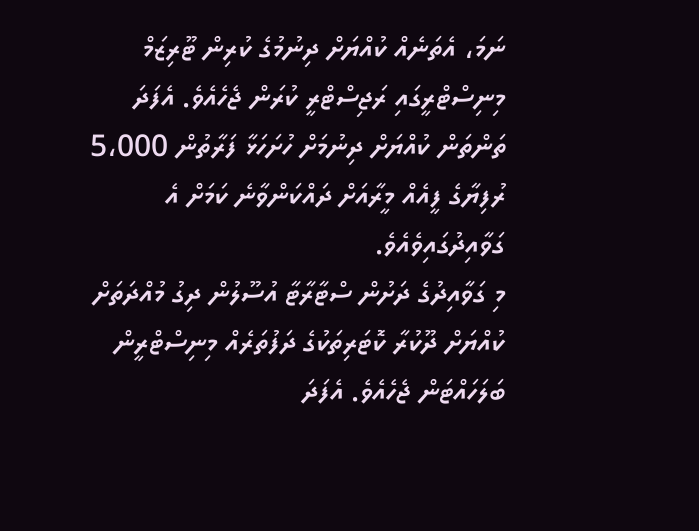ނަމަ، އެތަނެއް ކުއްޔަށް ދިނުމުގެ ކުރިން ޓޫރިޒަމް މިނިސްޓްރީގައި ރަޖިސްޓްރީ ކުރަން ޖެހެއެވެ. އެފަދަ ތަންތަން ކުއްޔަށް ދިނުމަށް ހުށަހަޅާ ފަރާތުން 5،000 ރުފިޔާގެ ފީއެއް މީރާއަށް ދައްކަންވާނެ ކަމަށް އެ ގަވާއިދުގައިވެއެވެ.
މި ގަވާއިދުގެ ދަށުން ސްޓާރާޓާ އުސޫލުން ދިގު މުއްދަތަށް ކުއްޔަށް ދޫކުރާ ކޮޓަރިތަކުގެ ދަފުތަރެއް މިނިސްޓްރީން ބަލަހައްޓަން ޖެހެއެވެ. އެފަދަ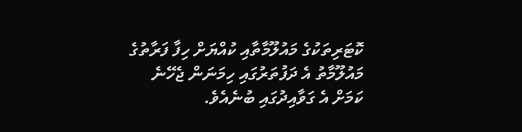ކޮޓަރިތަކުގެ މައުލޫމާތާއި ކުއްޔަށް ހިފާ ފަރާތުގެ މައުލޫމާތު އެ ދަފުތަރުގައި ހިމަނަން ޖެހޭނެ ކަމަށް އެ ގަވާއިދުގައި ބުނެއެވެ.